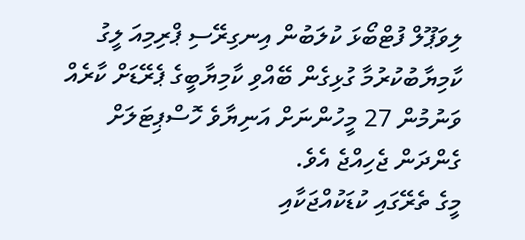ލިވަޕޫލް ފުޓްބޯޅަ ކުލަބުން އިނގިރޭސި ޕްރިމިއަ ލީގު ކާމިޔާބުކުރުމާ ގުޅިގެން ބޭއްވި ކާމިޔާބީގެ ޕެރޭޑަށް ކާރެއް ވަނުމުން 27 މީހުންނަށް އަނިޔާވެ ހޮސްޕިޓަލަށް ގެންދަން ޖެހިއްޖެ އެވެ.
މީގެ ތެރޭގައި ކުޑަކުއްޖަކާއި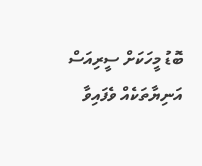ބޮޑު މީހަކަށް ސީރިއަސް އަނިޔާތަކެއް ވެފައިވާ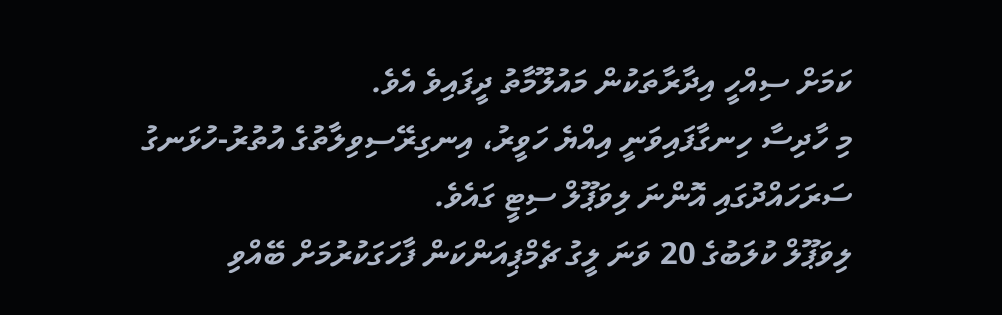ކަމަށް ސިއްހީ އިދާރާތަކުން މައުލޫމާތު ދީފައިވެ އެވެ.
މި ހާދިސާ ހިނގާފައިވަނީ އިއްޔެ ހަވީރު، އިނގިރޭސިވިލާތުގެ އުތުރު-ހުޅަނގު ސަރަހައްދުގައި އޮންނަ ލިވަޕޫލް ސިޓީ ގައެވެ.
ލިވަޕޫލް ކުލަބުގެ 20 ވަނަ ލީގު ޗެމްޕިއަންކަން ފާހަގަކުރުމަށް ބޭއްވި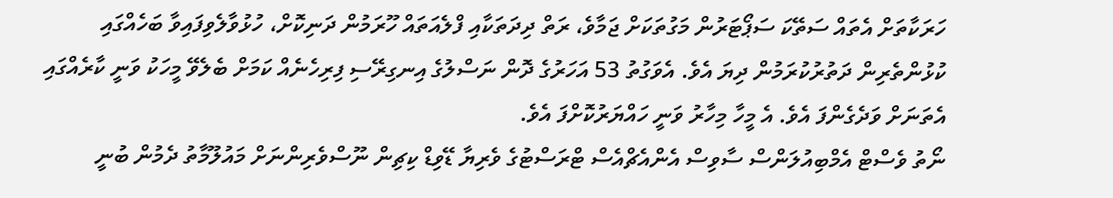ހަރަކާތަށް އެތައް ސަތޭކަ ސަޕޯޓަރުން މަގުތަކަށް ޖަމާވެ، ރަތް ދިދަތަކާއި ފްލެއަތައް ހޫރަމުން ދަނިކޮށް، ހުޅުވާލެވިފައިވާ ބަހެއްގައި ކުޅުންތެރިން ދަތުރުކުރަމުން ދިޔަ އެވެ. އެވަގުތު 53 އަހަރުގެ ދޮން ނަސްލުގެ އިނގިރޭސި ފިރިހެނެއް ކަމަށް ބެލެވޭ މީހަކު ވަނީ ކާރެއްގައި އެތަނަށް ވަދެގެންފަ އެވެ. އެ މީހާ މިހާރު ވަނީ ހައްޔަރުކޮށްފަ އެވެ.
ނޯތު ވެސްޓް އެމްބިއުލަންސް ސާވިސް އެންއެޗްއެސް ޓްރަސްޓުގެ ވެރިޔާ ޑޭވިޑް ކިޗިން ނޫސްވެރިންނަށް މައުލޫމާތު ދެމުން ބުނީ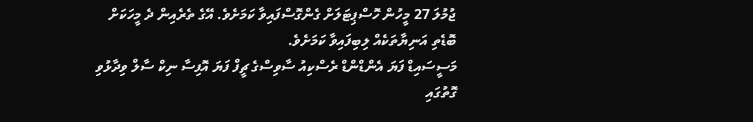ޖުމުލަ 27 މީހުން ހޮސްޕިޓަލަށް ގެންގޮސްފައިވާ ކަމަށެވެ. އޭގެ ތެރެއިން ދެ މީހަކަށް ބޮޑެތި އަނިޔާތަކެއް ލިބިފައިވާ ކަމަށެވެ.
މަސީސައިޑް ފަޔަ އެންޑްންޑް ރެސްކިއު ސާވިސްގެ ޗީފް ފަޔަ އޮފިސާ ނިކް ސާލް ވިދާޅުވި ގޮތުގައި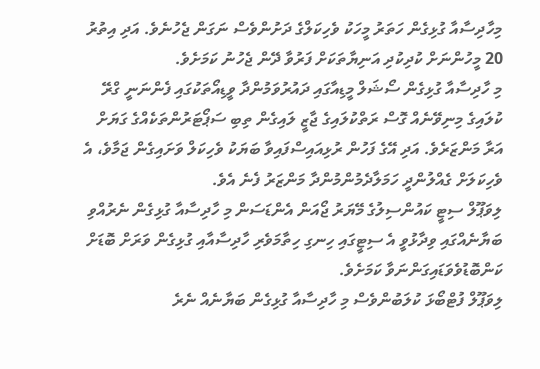މިހާދިސާއާ ގުޅިގެން ހަތަރު މީހަކު ވެހިކަލްގެ ދަށުންވެސް ނަގަން ޖެހުނެވެ. އަދި އިތުރު 20 މީހުންނަށް ކުދިކުދި އަނިޔާތަކަށް ފަރުވާ ދޭން ޖެހުނު ކަމަށެވެ.
މި ހާދިސާއާ ގުޅިގެން ސޯޝަލް މީޑިއާގައި ދައުރުވަމުންދާ ވީޑިއޯތަކުގައި ފެންނަނީ ގްރޭ ކުލައިގެ މިނިވޭނެއް ގޮސް ރަތްކުލައިގެ ޖާޒީ ލައިގެން ތިބި ސަޕޯޓަރުންތަކެއްގެ ގަޔަށް އަރާ މަންޒަރެވެ. އަދި އޭގެ ފަހުން ރުޅިއައިސްފައިވާ ބަޔަކު ވެހިކަލް ވަށައިގެން ޖަމާވެ، އެ ވެހިކަލަށް ގެއްލުންދީ ހަމަލާދެމުންމުންދާ މަންޒަރު ފެނެ އެވެ.
ލިވަޕޫލް ސިޓީ ކައުންސިލުގެ މޭޔަރު ޖޯއަން އެންޑަސަން މި ހާދިސާއާ ގުޅިގެން ނެރުއްވި ބަޔާނެއްގައި ވިދާޅުވީ އެ ސިޓީގައި ހިނގި ހިތާމަވެރި ހާދިސާއާއި ގުޅިގެން ވަރަށް ބޮޑަށް ކަންބޮޑުވެވަޑައިގަންނަވާ ކަމަށެވެ.
ލިވަޕޫލް ފުޓްބޯޅަ ކުލަބުންވެސް މި ހާދިސާއާ ގުޅިގެން ބަޔާނެއް ނެރެ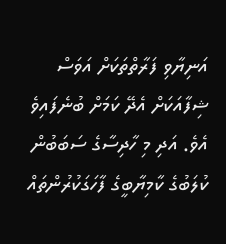އަނިޔާވި ފަރާތްތަކަށް އަވަސް ޝިފާއަކަށް އެދޭ ކަމަށް ބުނެފައިވެ އެވެ. އަދި މި ހާދިސާގެ ސަބަބުން ކުލަބުގެ ކާމިޔާބީގެ ފާހަގަކުރުންތައް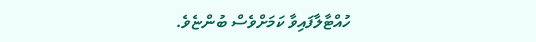ހުއްޓާލާފައިވާ ކަމަށްވެސް ބުންޏެވެ.